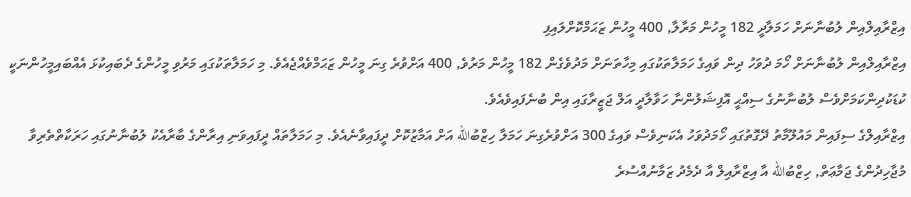އިޒްރާއިލްއިން ލުބުނާނަށް ހަމަލާދީ 182 މީހުން މަރާލާ, 400 މީހުން ޒަޙަމްކޮށްލައިފި
އިޒްރާއިލްއިން ލުބުނާނަށް ހޯމަ ދުވަހު ދިން ވައިގެ ހަމަލާތަކުގައި މިހާތަނަށް މަދުވެގެން 182 މީހުން މަރުވެ, 400 އަށްވުރެ ގިނަ މީހުން ޒަޙަމްވެއްޖެއެވެ. މި ހަމަލާތަކުގައި މަރުވި މީހުންގެ ދެބައިކުޅަ އެއްބައިމީހުންނަކީ ކުޑަކުދިންކަމަށްވެސް ލުބުނާނުގެ ސިއްޙީ އޮފިޝަލުންނާ ހަވާލާދީ އަލް ޖަޒީރާގައި އިން ބުނެފައިވެއެވެ.
އިޒްރާއިލްގެ ސިފައިން މައުލޫމާތު ދޭގޮތުގައި ހޯމަދުވަހު އެކަނިވެސް ވައިގެ 300 އަށްވުރެގިނަ ހަމަލާ ހިޒްބުالله އަށް އަމާޒުކޮށް ދީފައިވާނެއެވެ. މި ހަމަލާތައް ދީފައިވަނި އިރާންގެ ބާރާއެކު ލުބުނާނުގައި ހަރަކާތްތެރިވާ މުޖާހިދުންގެ ޖަމާޢަތް, ހިޒްބުالله އާ އިޒްރާއިލް އާ ދެމެދު ޒަމާނުއްސުރެ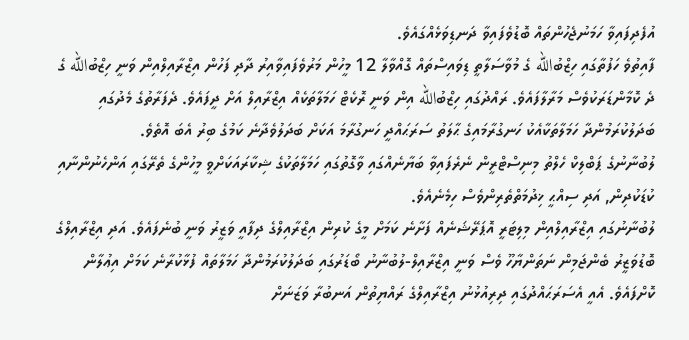އުފެދިފައިވާ ހަމަނުޖެހުންތައް ބޮޑުވެފައިވާ ދަނޑިވަޅެއްގައެވެ.
ފާއިތުވެ ހަފުތާގައި ހިޒްބުالله ގެ މުވާސަލާތީ ޑިވައިސްތައް ގޮއްވާލާ 12 މީހުން މަރުވެފައިވާއިރު ދާދި ފަހުން އިޒްރާއިލްއިން ވަނީ ހިޒްބުالله ގެ ދެ ކޮމާންޑަރަކުވެސް މަރާލާފައެވެ. ރައްދުގައި ހިޒްބުالله އިން ވަނީ ރޮކެޓް ހަމަލާތަކެއް އިޒްރާއިލް އަށް ދީފައެވެ. ދެފަރާތުގެ މެދުގައި ބަދަލުކުރަމުންދާ ހަމަލާތަކާއެކު ހަނގުރާމައިގެ ޙާލަތު ސަރަޙައްދީ ހަނގުރާމަ އަކަށް ބަދަލުވެދާނެ ކަމުގެ ބިރު އެބަ އޮތެވެ.
ލުބުނާނުގެ ޕަބްލިކް ހެލްތު މިނިސްޓްރީން ނެރެފައިވާ ބަޔާނެއްގައި ވާގޮތުގައި ހަމަލާތަކުގެ ޝިކާރައަކަށްވީ މީހުންގެ ތެރޭގައި އަންހެނުންނާއި ކުޑަކުދިން, އަދި ސިއްޙީ ޚިދުމަތްތެރިންވެސް ހިމެނެއެވެ.
ލުބުނާނުގައި އިޒްރާއިލްއިން މިލިޓަރީ އޮޕަރޭޝަނެއް ފަށާނެ ކަމަށް މީގެ ކުރިން އިޒްރާއިލްގެ ދިފާއީ ވަޒީރު ވަނީ ބުނެފައެވެ. އަދި އިޒްރާއިލްގެ ބޮޑުވަޒީރު ބެންޖަމިން ނަތަންޔާހޫ ވެސް ވަނީ އިޒްރާއިލް-ލުބުނާނު ބޯޑަރުގައި ބަދަލުކުރަމުންދާ ހަމަލާތައް ފުޅާކުރާނެ ކަމަށް އިޢުލާން ކޮށްފައެވެ. އެއީ އެސަރަޙައްދުގައި ދިރިއުޅުނު އިޒްރާއިލްގެ ރައްޔިތުން އަނބުރާ ވަޒަނަށް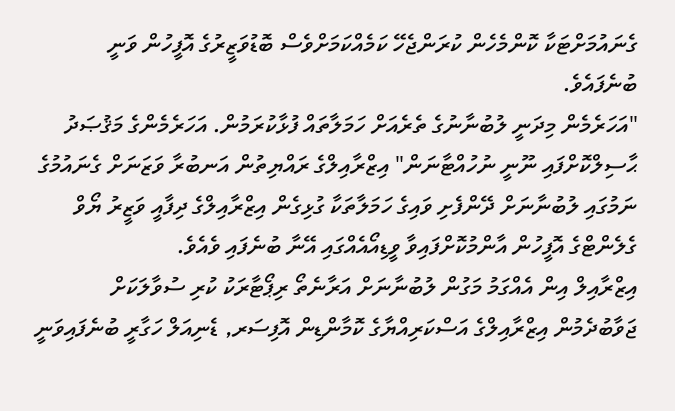ގެނައުމަށްޓަކާ ކޮންމެހެން ކުރަންޖެހޭ ކަމެއްކަމަށްވެސް ބޮޑުވަޒީރުގެ އޮފީހުން ވަނީ ބުނެފައެވެ.
"އަހަރެމެން މިދަނީ ލުބުނާނުގެ ތެރެއަށް ހަމަލާތައް ފުޅާކުރަމުން. އަހަރެމެންގެ މަޤުޞަދު ޙާސިލްކޮށްފައި ނޫނީ ނުހުއްޓާނަން" އިޒްރާއިލްގެ ރައްޔިތުން އަނބުރާ ވަޒަނަށް ގެނައުމުގެ ނަމުގައި ލުބުނާނަށް ދޭންފެށި ވައިގެ ހަމަލާތަކާ ގުޅިގެން އިޒްރާއިލްގެ ދިފާއީ ވަޒީރު ޔޯވް ގެލެންޓްގެ އޮފީހުން އާންމުކޮށްފައިވާ ވީޑިއޯއެއްގައި އޭނާ ބުނެފައި ވެއެވެ.
އިޒްރާއިލް އިން އެއްގަމު މަގުން ލުބުނާނަށް އަރާނެތޯ ރިޕޯޓާރަކު ކުރި ސުވާލަކަށް ޖަވާބުދެމުން އިޒްރާއިލްގެ އަސްކަރިއްޔާގެ ކޮމާންޑިން އޮފިސަރ, ޑެނިއަލް ހަގާރީ ބުނެފައިވަނީ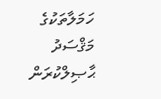ހަމަލާތަކުގެ މަޤްސަދު ޙާޞިލްކުރަން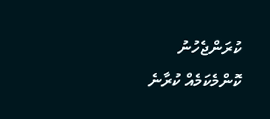ކުރަންޖެހުނު ކޮންމެކަމެއް ކުރާނެ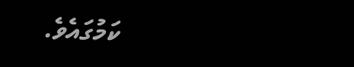ކަމުގައެވެ.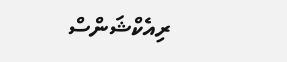ރިއެކްޝަންސް